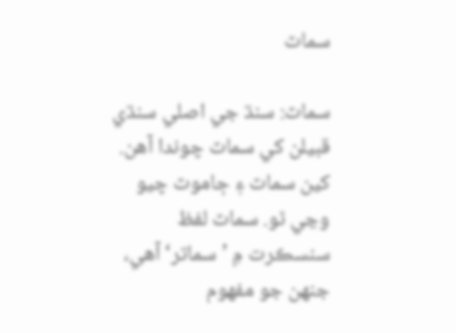سماٽ

سماٽ: سنڌ جي اصلي سنڌي قبيلن کي سماٽ چوندا آهن. کين سماٽ ۽ ڄاموٽ چيو وڃي ٿو. سماٽ لفظ سنسڪرت ۾ ’سماتر‘ آهي، جنهن جو مفهوم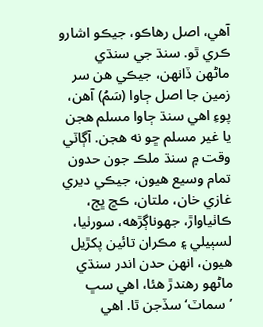آهي، اصل رهاڪو، جيڪو اشارو ڪري ٿو. سنڌ جي سنڌي ماڻهن ڏانهن، جيڪي هن سر زمين جا اصل ڄاوا (سَمُ) آهن، پوءِ اهي سنڌ ڄاوا مسلم هجن يا غير مسلم ڇو نه هجن. آڳاٽي وقت ۾ سنڌ ملڪ جون حدون تمام وسيع هيون، جيڪي ديري غازي خان، ملتان، ڪڇ ڀڄ، ڪاٺياواڙ، جهوناڳڙهه، سورٺيا، لسٻيلي ۽ مڪران تائين پکڙيل هيون، انهن حدن اندر سنڌي ماڻهو رهندڙ هئا، اهي سڀ ’سماٽ‘ سڏجن ٿا. اهي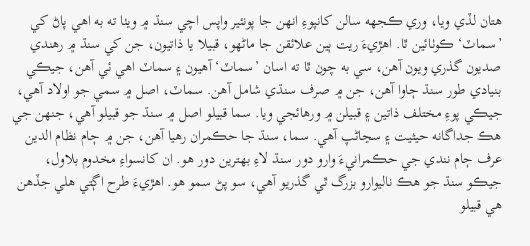هتان لڏي ويا، وري ڪجهه سالن کانپوءِ انهن جا پونئير واپس اچي سنڌ ۾ ويٺا ته به اهي پاڻ کي ’سماٽ‘ ڪوٺائين ٿا. اهڙيءَ ريت ٻين علائقن جا ماڻهو، قبيلا يا ذاتيون، جن کي سنڌ ۾ رهندي صديون گذري ويون آهن، سي به چون ٿا ته اسان ’سماٽ‘ آهيون ۽ سماٽ اهي ئي آهن، جيڪي بنيادي طور سنڌ ڄاوا آهن، جن ۾ صرف سنڌي شامل آهن. سماٽ، اصل ۾ سمي جو اولاد آهي، جيڪي پوءِ مختلف ذاتين ۽ قبيلن ۾ ورهائجي ويا. سما قبيلو اصل ۾ سنڌ جو قبيلو آهي، جنهن جي هڪ جداگانه حيثيت ۽ سڃاڻپ آهي. سما، سنڌ جا حڪمران رهيا آهن، جن ۾ ڄام نظام الدين عرف ڄام نندي جي حڪمرانيءَ وارو دور سنڌ لاءِ بهترين دور هو. ان کانسواءِ مخدوم بلاول، جيڪو سنڌ جو هڪ ناليوارو بزرگ ٿي گذريو آهي، سو پڻ سمو هو. اهڙيءَ طرح اڳتي هلي جڏهن هي قبيلو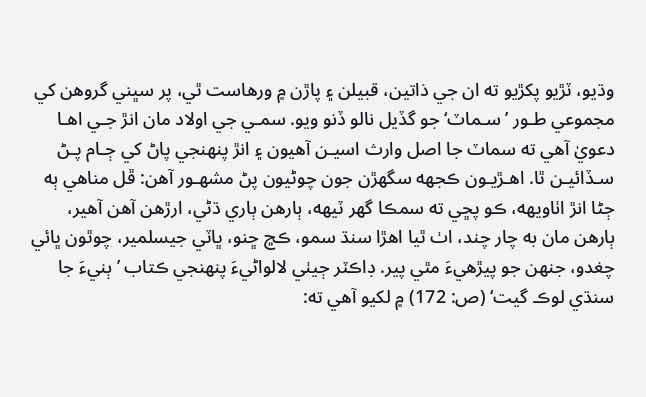وڌيو، ٽڙيو پکڙيو ته ان جي ذاتين، قبيلن ۽ پاڙن ۾ ورهاست ٿي، پر سڀني گروهن کي مجموعي طـور ’سـماٽ‘ جو گڏيل نالو ڏنو ويو. سمـي جي اولاد مان انڙ جـي اهـا دعويٰ آهي ته سماٽ جا اصل وارث اسيـن آهيون ۽ انڙ پنهنجي پاڻ کي ڄـام پـڻ سـڏائيـن ٿا. اهـڙيـون ڪجهه سگهڙن جون چوڻيون پڻ مشهـور آهن: ڦل مناهي ٻه ڄڻا انڙ اٺاويهه، ڪو پڇي ته سمڪا گهر ٽيهه، ٻارهن ٻاري ڌڻي، ارڙهن آهن آهير، ٻارهن مان به چار چند، اٺ ٿيا اهڙا سنڌ سمو، ڪڇ ڇنو، ڀاٽي جيسلمير، چوٿون ڀائي چغدو، جنهن جو پيڙهيءَ مٿي پير. ڊاڪٽر ڄيٺي لالواڻيءَ پنهنجي ڪتاب ’ٻنيءَ جا سنڌي لوڪ گيت‘ (ص: 172) ۾ لکيو آهي ته: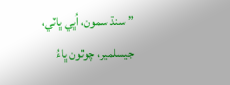”سنڌ سمون، اُڀي ڀاٽي، جيسلمير، چوٿون ڀاءُ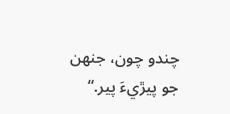چندو چون، جنهن جو پيڙيءَ پير.“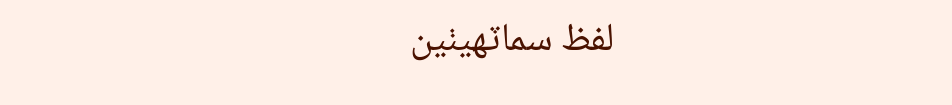لفظ سماٽھيٺين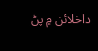داخلائن ۾ پڻ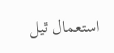استعمال ٿيل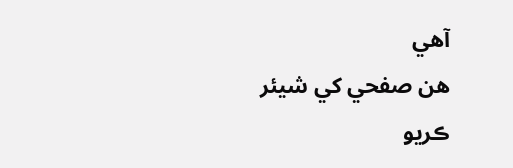آھي
هن صفحي کي شيئر ڪريو